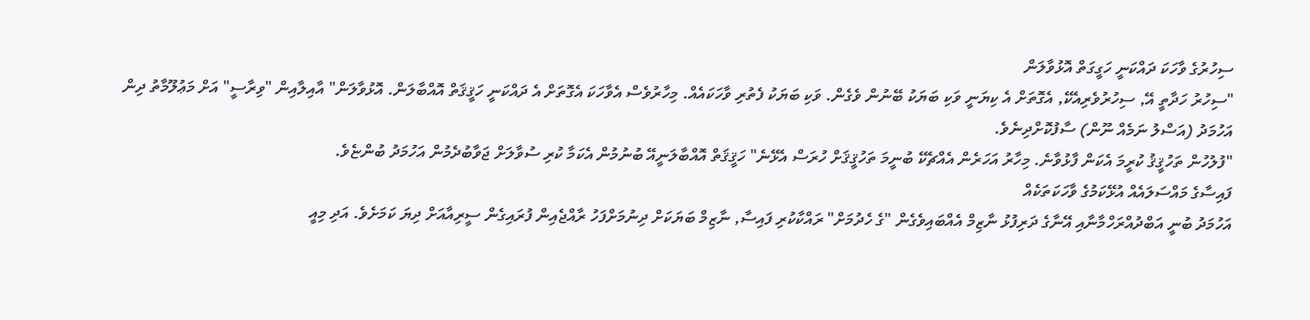ސިހުރުގެ ވާހަކަ ދައްކަނީ ހަގީގަތް އޮޅުވާލަން
"ސިހުރު ހަދާތީ އޭ, ސިހުރުވެރިއެކޭ, އެގޮތަށް އެ ކިޔަނީ ވަކި ބަޔަކު ބޭނުން ވެގެން. ވަކި ބަޔަކު ފެތުރި ވާހަކައެއް. މިހާރުވެސް އެވާހަކަ އެގޮތަށް އެ ދައްކަނީ ހަޤީޤަތް އޮއްބާލަން. އޮޅުވާލަން" އާއިލާއިން "ވިރާސީ" އަށް މަޢުލޫމާތު ދިން އަހުމަދު (އަސްލު ނަމެއް ނޫން) ސާފުކޮށްދިނެވެ.
"ފުލުހުން ތަހުޤީޤު ކުރީމަ އެކަން ފާޅުވާނެ. މިހާރު އަހަރެން އެއްޗެކޭ ބުނީމަ ތަހުޤީޤަށް ހުރަސް އެޅޭނެ" ހަޤީޤަތް އޮއްބާލަނީއޭ ބުނުމުން އެކަމާ ކުރި ސުވާލަށް ޖަވާބުދެމުން އަހުމަދު ބުންޏެވެ.
ފައިސާގެ މައްސަލައެއް އުޅޭކަމުގެ ވާހަކަތަކެއް
އަހުމަދު ބުނީ އަބްދުއްރަހްމާނާއި އޭނާގެ ދަރިފުޅު ނާޒިމް އެއްބައިވެގެން "ގެ ހެދުމަށް" ރައްކާކުރި ފައިސާ, ނާޒިމް ބަޔަކަށް ދިނުމަށްފަހު ރާއްޖެއިން ފުރައިގެން ސީރިއާއަށް ދިޔަ ކަމަށެވެ. އަދި މިއީ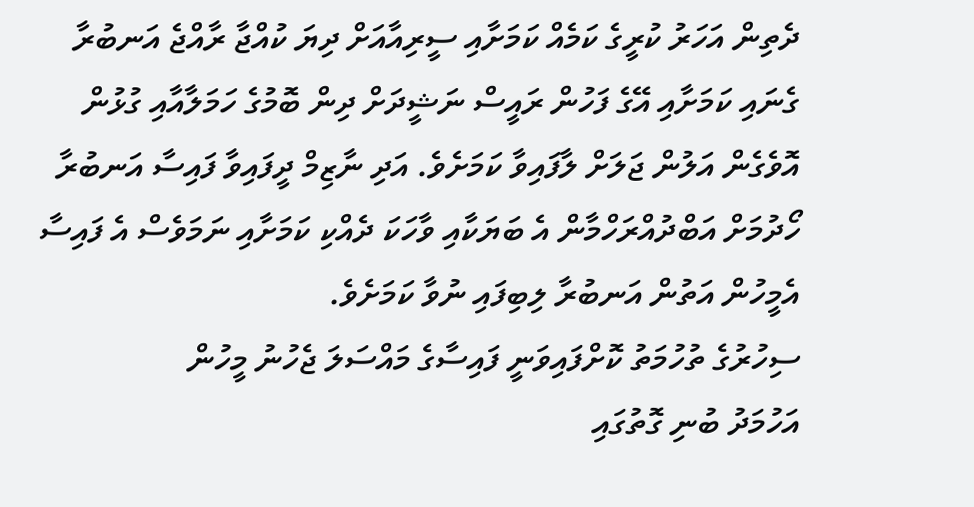ދެތިން އަހަރު ކުރީގެ ކަމެއް ކަމަށާއި ސީރިއާއަށް ދިޔަ ކުއްޖާ ރާއްޖެ އަނބުރާ ގެނައި ކަމަށާއި އޭގެ ފަހުން ރައީސް ނަޝީދަށް ދިން ބޮމުގެ ހަމަލާއާއި ގުޅުން އޮވެގެން އަލުން ޖަލަށް ލާފައިވާ ކަމަށެވެ. އަދި ނާޒިމް ދީފައިވާ ފައިސާ އަނބުރާ ހޯދުމަށް އަބްދުއްރަހްމާން އެ ބަޔަކާއި ވާހަކަ ދެއްކި ކަމަށާއި ނަމަވެސް އެ ފައިސާ އެމީހުން އަތުން އަނބުރާ ލިބިފައި ނުވާ ކަމަށެވެ.
ސިހުރުގެ ތުހުމަތު ކޮށްފައިވަނީ ފައިސާގެ މައްސަލަ ޖެހުނު މީހުން
އަހުމަދު ބުނި ގޮތުގައި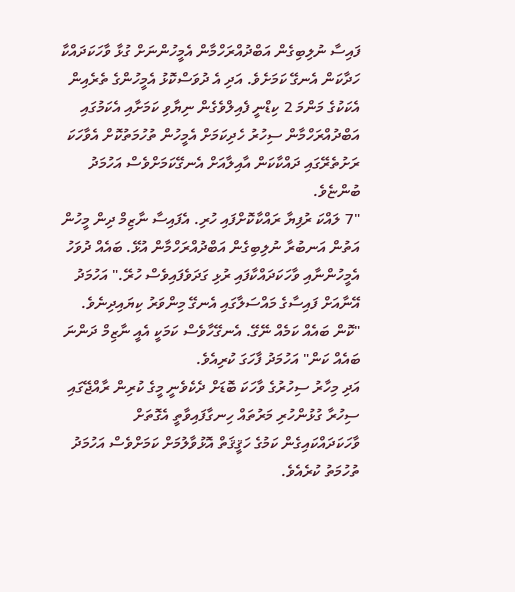ފައިސާ ނުލިބިގެން އަބްދުއްރަހްމާން އެމީހުންނަށް ގުޅާ ވާހަކަދައްކާ ހަދާކަން އެނގޭ ކަމަށެވެ. އަދި އެ ދުވަސްކޮޅު އެމީހުންގެ ތެރެއިން އެކަކުގެ މަންމަ 2 ކިޑްނީ ފެއިލްވެގެން ނިޔާވި ކަމަށާއި އެކަމުގައި އަބްދުއްރަހްމާން ސިހުރު ހެދިކަމަށް އެމީހުން ތުހުމަތުކޮށް އެވާހަކަ ރަށުތެރޭގައި ދައްކާކަން އާއިލާއަށް އެނގޭކަމަށްވެސް އަހުމަދު ބުންޏެވެ.
"7 ލައްކަ ރުފިޔާ ރައްކާކޮށްފައި ހުރި. އެފައިސާ ނާޒިމް ދިން މީހުން އަތުން އަނބުރާ ނުލިބިގެން އަބްދުއްރަހްމާން އުޅޭ. ބައެއް ދުވަހު އެމީހުންނާއި ވާހަކަދައްކާފައި ރުޅި ގަދަވެފައިވެސް ހުރޭ." އަހުމަދު އޭނާއަށް ފައިސާގެ މައްސަލާގައި އެނގޭ މިންވަރު ކިޔައިދިނެވެ.
"ކޮން ބައެއް ކަމެއް ނޭގޭ. އެނގޭހާވެސް ކަމަކީ އެއީ ނާޒިމް ދަންނަ ބައެއް ކަން" އަހުމަދު ފާހަގަ ކުރިއެވެ.
އަދި މިހާރު ސިހުރުގެ ވާހަކަ ބޮޑަށް ދެކެވެނީ މީގެ ކުރިން ރާއްޖޭގައި ސިހުރާ ގުޅުންހުރި މަރުތައް ހިނގާފައިވާތީ އެގޮތަށް ވާހަކަދައްކައިގެން ކަމުގެ ހަޤީޤަތް އޮޅުވާލުމަށް ކަމަށްވެސް އަހުމަދު ތުހުމަތު ކުރެއެވެ.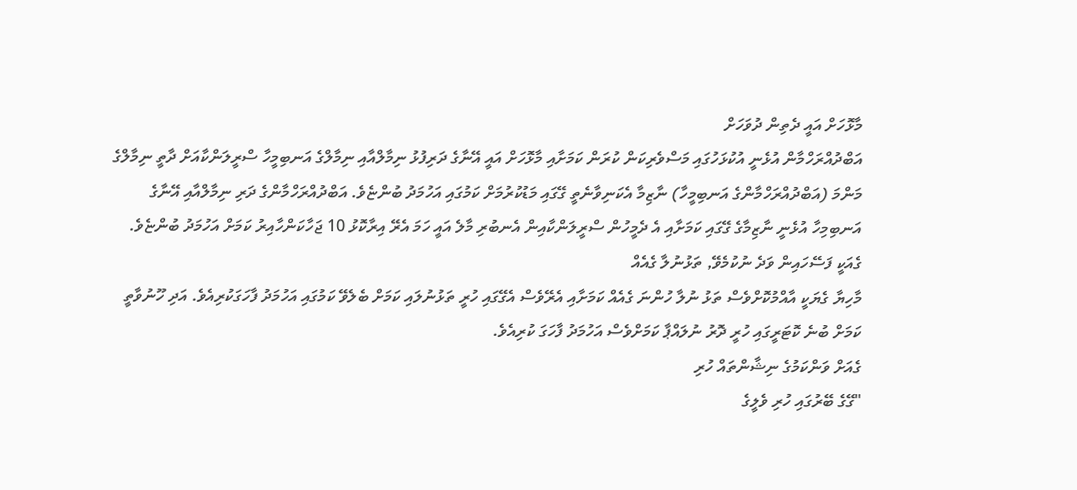މާޅޮހަށް އައީ ދެތިން ދުވަހަށް
އަބްދުއްރަހްމާން އުޅެނީ އުކުޅަހުގައި މަސްވެރިކަން ކުރަން ކަމަށާއި މާޅޮހަށް އައީ އޭނާގެ ދަރިފުޅު ނިމާލްއާއި ނިމާލްގެ އަނބިމީހާ ސްރީލަންކާއަށް ދާތީ ނިމާލްގެ މަންމަ (އަބްދުއްރަހްމާންގެ އަނބިމީހާ) ނާޒިމާ އެކަނިވާނެތީ ގޭގައި މަޑުކުރުމަށް ކަމުގައި އަހުމަދު ބުންޏެވެ. އަބްދުއްރަހްމާންގެ ދަރި ނިމާލްއާއި އޭނާގެ އަނބިމިހާ އުޅެނީ ނާޒިމާގެ ގޭގައި ކަމަށާއި އެ ދެމީހުން ސްރީލަންކާއިން އެނބުރި މާލެ އައީ ހަމަ އެރޭ އިރާކޮޅު 10 ޖަހާކަންހާއިރު ކަމަށް އަހުމަދު ބުންޏެވެ.
ގެއަކީ ފަސޭހައިން ވަދެ ނުކުމެވޭ, ތަޅުނުލާ ގެއެއް
މާހިޔާ ގެޔަކީ އާއްމުކޮށްވެސް ތަޅު ނުލާ ހުންނަ ގެއެއް ކަމަށާއި އެރޭވެސް އެގޭގައި ހުރީ ތަޅުނުލައި ކަމަށް ބެލެވޭ ކަމުގައި އަހުމަދު ފާހަގަކުރިއެވެ. އަދި ހޫނުވާތީ ކަމަށް ބުނެ ކޮޓަރީގައި ހުރީ ދޮރު ނުލައްޕާ ކަމަށްވެސް އަހުމަދު ފާހަގަ ކުރިއެވެ.
ގެއަށް ވަންކަމުގެ ނިޝާންތައް ހުރި
"ގޭގެ ބޭރުގައި ހުރި ވެލީގެ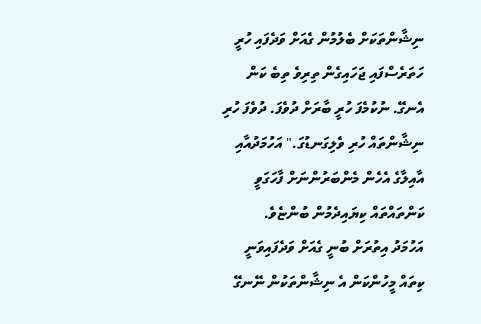ނިޝާންތަކަށް ބެލުމުން ގެއަށް ވަދެފައި ހުރީ ހަތަރެސްފައި ޖަހައިގެން ތިރިވެ ތިބެ ކަން އެނގޭ. ނުކުމެފަ ހުރީ ބާރަށް ދުވެފަ. ދުވެފަ ހުރި ނިޝާންތައް ހުރި ވެލިގަނޑުގަ." އަހުމަދުއާއި އާއިލާގެ އެހެން މެންބަރުންނަށް ފާހަގަވީ ކަންތައްތައް ކިޔައިދެމުން ބުންޏެވެ.
އަހުމަދު އިތުރަށް ބުނީ ގެއަށް ވަދެފައިވަނީ ކިތައް މީހުންކަން އެ ނިޝާންތަކުން ނޭނގޭ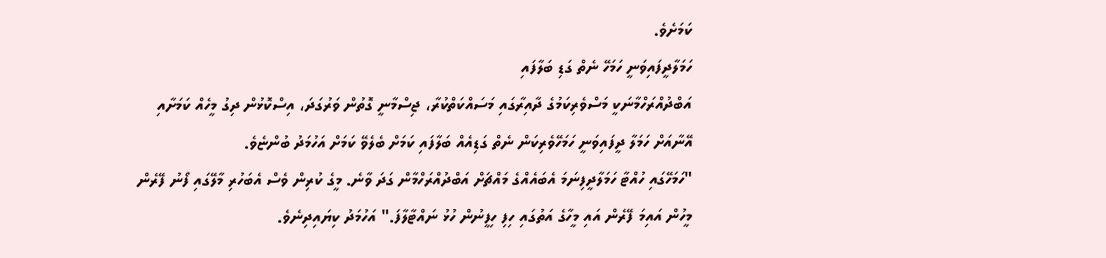ކަމަށެވެ.
ހަމަލާދީފައިވަނީ ހަމަހޭ ނެތް ގަޑި ބަލާފައި
އަބްދުއްރަހްމާނަކީ މަސްވެރިކަމުގެ ދާއިރާގައި މަސައްކަތްކުރާ، ޖިސްމާނީ ގޮތުން ވަރުގަދަ، އިސްކޮޅުން ދިގު މީހެއް ކަމަށާއި އޭނާއަށް ހަމަލާ ދީފައިވަނީ ހަމަހޭވެރިކަން ނެތް ގަޑިއެއް ބަލާފައި ކަމަށް ބެލެވޭ ކަމަށް އަހުމަދު ބުންޏެވެ.
"ހަމަހޭގައި ހުއްޓާ ހަމަލާދީފިނަމަ އެބައެއްގެ މައްޗަށް އަބްދުއްރަހްމާން ގަދަ ވާނެ. މީގެ ކުރިން ވެސް އެބަހުރި މާލޭގައި ފޯނު ފޭރެން މީހުން އައިމަ ފޭރެން އައި މީހާގެ އަތުގައި ހިފި ހިފީނުން ހުޅު ނައްޓާލާފަ." އަހުމަދު ކިޔައިދިނެވެ.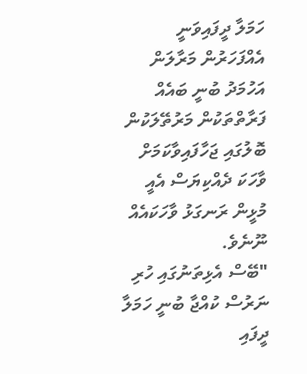ހަމަލާ ދީފައިވަނީ އެއްފަހަރުން މަރާލަން
އަހުމަދު ބުނީ ބައެއް ފަރާތްތަކުން މަރުތޭލަކުން ބޮލުގައި ޖަހާފައިވާކަމަށް ވާހަކަ ދެއްކިޔަސް އެއީ މުޅީން ރަނގަޅު ވާހަކައެއް ނޫނެވެ.
"ބޭސް އެޅިތަނުގައި ހުރި ނަރުސް ކުއްޖާ ބުނީ ހަމަލާ ދީފައި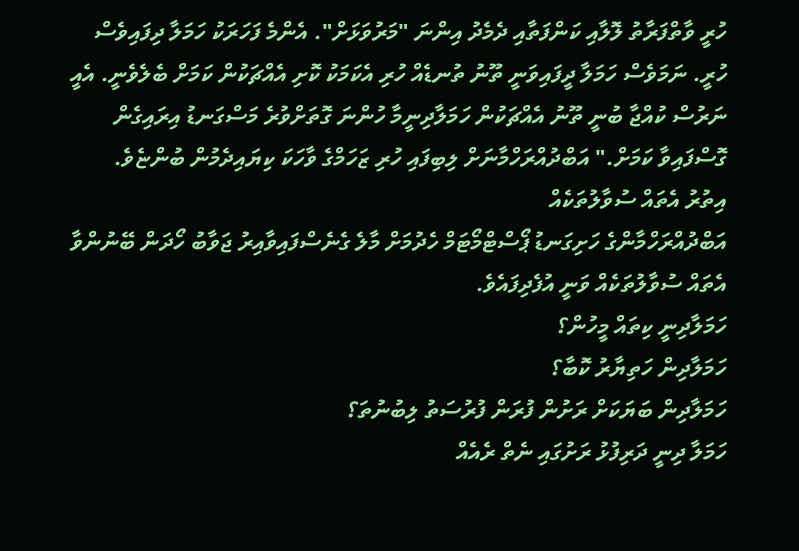ހުރީ ވާތްފަރާތު ލޮލާއި ކަންފަތާއި ދެމެދު އިންނަ "މަރުވަޅަށް". އެންމެ ފަހަރަކު ހަމަލާ ދިފައިވެސް ހުރީ. ނަމަވެސް ހަމަލާ ދީފައިވަނީ ތޫނު ތުނޑެއް ހުރި އެކަމަކު ކޮށި އެއްޗަކުން ކަމަށް ބެލެވެނީ. އެއީ ނަރުސް ކުއްޖާ ބުނީ ތޫނު އެއްޗަކުން ހަމަލާދިނީމާ ހުންނަ ގޮތަށްވުރެ މަސްގަނޑު އިރައިގެން ގޮސްފައިވާ ކަމަށް." އަބްދުއްރަހްމާނަށް ލިބިފައި ހުރި ޒަހަމްގެ ވާހަކަ ކިޔައިދެމުން ބުންޏެވެ.
އިތުރު އެތައް ސުވާލުތަކެއް
އަބްދުއްރަހްމާންގެ ހަށިގަނޑު ޕޯސްޓްމޯޓަމް ހެދުމަށް މާލެ ގެނެސްފައިވާއިރު ޖަވާބު ހޯދަން ބޭނުންވާ އެތައް ސުވާލުތަކެއް ވަނީ އުފެދިފައެވެ.
ހަމަލާދިނީ ކިތައް މީހުން؟
ހަމަލާދިން ހަތިޔާރު ކޮބާ؟
ހަމަލާދިން ބަޔަކަށް ރަށުން ފުރަން ފުރުސަތު ލިބުނުތަ؟
ހަމަލާ ދިނީ ދަރިފުޅު ރަށުގައި ނެތް ރެއެއް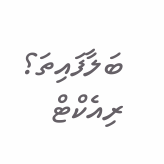ބަލާފައިތަ؟
ރިއެކްޓް